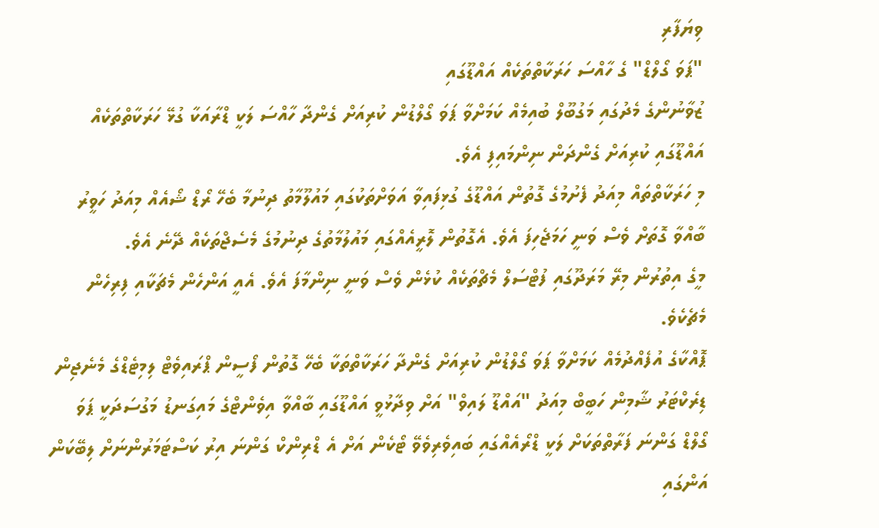ވިޔަފާރި
"ޕަވަ ގޯލްޑް" ގެ ހާއްސަ ހަރަކާތްތަކެއް އައްޑޫގައި
ޒުވާނުންގެ މެދުގައި މަގުބޫލް ބުއިމެއް ކަމަށްވާ ޕަވަ ގޯލްޑުން ކުރިއަށް ގެންދާ ހާއްސަ ލަކީ ޑްރާއަކާ ގުޅޭ ހަރަކާތްތަކެއް އައްޑޫގައި ކުރިއަށް ގެންދަން ނިންމައިފި އެވެ.
މި ހަރަކާތްތައް މިއަދު ފެށުމުގެ ގޮތުން އައްޑޫގެ ގުޅިފައިވާ އަވަށްތަކުގައި މައުލޫމާތު ދިނުމާ ބެހޭ ރޯޑް ޝޯއެއް މިއަދު ހަވީރު ބާއްވާ ގޮތަށް ވެސް ވަނީ ހަމަޖެހިފަ އެވެ. އެގޮތުން ލޮރީއެއްގައި މައުލުމާތުގެ ދިނުމުގެ މެސެޖްތަކެއް ދޭނެ އެވެ.
މީގެ އިތުރުން މިރޭ މަރަދޫގައި ފުޓްސަލް މެޗްތަކެއް ކުޅެން ވެސް ވަނީ ނިންމާފަ އެވެ. އެއީ އަންހެން މެޗަކާއި ފިރިހެން މެޗެކެވެ.
ޕޮއްކާގެ އުފެއްދުމެއް ކަމަށްވާ ޕަވަ ގޯލްޑުން ކުރިއަށް ގެންދާ ހަރަކާތްތަކާ ބެހޭ ގޮތުން ފޯސީން ޕްރައިވެޓް ލިމިޓެޑްގެ މެނެޖިން ޑިރެކްޓަރު ޝާމިން ހަބީބް މިއަދު "އައްޑޫ ލައިވް" އަށް ވިދާޅުވީ އައްޑޫގައި ބާއްވާ އިވެންޓްގެ މައިގަނޑު މަގުސަދަކީ ޕަވަ ގޯލްޑް ގަންނަ ފަރާތްތަކަށް ލަކީ ޑްރޯއެއްގައި ބައިވެރިވެވޭ ޓޯކެން އަށް އެ ޑްރިންކް ގަންނަ އިރު ކަސްޓަމަރުންނަށް ލިބޭކަން އަންގައި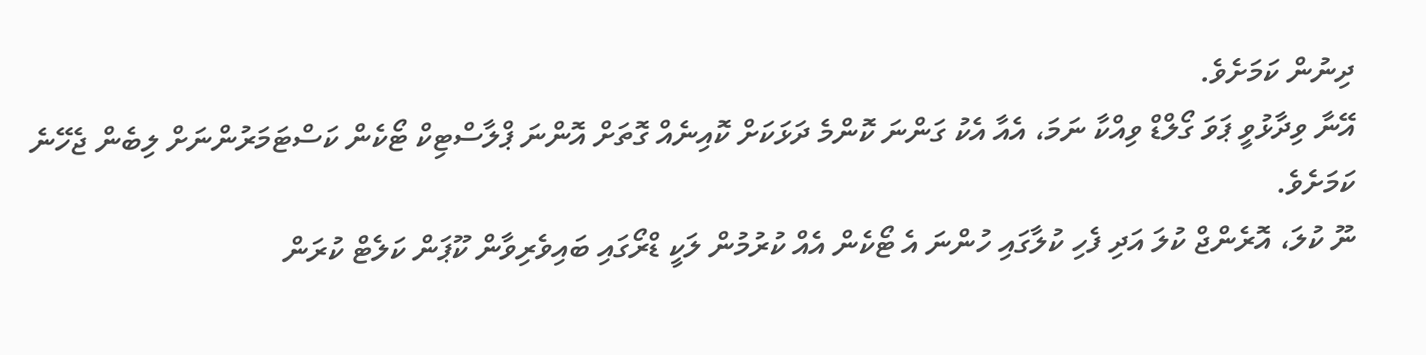ދިނުން ކަމަށެވެ.
އޭނާ ވިދާޅުވީ ޕަވަ ގޯލްޑް ވިއްކާ ނަމަ، އެއާ އެކު ގަންނަ ކޮންމެ ދަޅަކަށް ކޮއިނެއް ގޮތަށް އޮންނަ ޕްލާސްޓިކް ޓޯކެން ކަސްޓަމަރުންނަށް ލިބެން ޖެހޭނެ ކަމަށެވެ.
ނޫ ކުލަ، އޮރެންޖް ކުލަ އަދި ފެހި ކުލާގައި ހުންނަ އެ ޓޯކެން އެއް ކުރުމުން ލަކީ ޑްރޯގައި ބައިވެރިވާން ކޫޕަން ކަލެޓް ކުރަން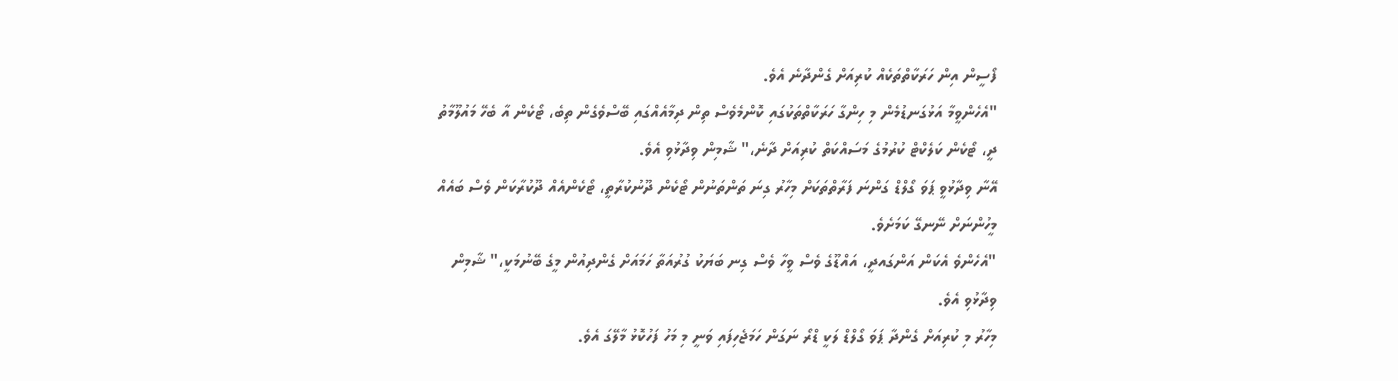ފޯސީން އިން ހަރަކާތްތަކެއް ކުރިއަށް ގެންދާނެ އެވެ.
"އެހެންވީމާ އަޅުގަނޑުމެން މި ހިންގާ ހަރަކާތްތަކުގައި ކޮންމެވެސް ތިން ދިމާއެއްގައި ބޭސްވެގެން ތިބެ، ޓޯކެން އާ ބެހޭ މައުލޫމާތު ދީ، ޓޯކެން ކަލެކްޓް ކުރުމުގެ މަސައްކަތް ކުރިއަށް ދާނެ،" ޝާމިން ވިދާޅުވި އެވެ.
އޭނާ ވިދާޅުވީ ޕަވަ ގޯލްޑް ގަންނަ ފަރާތްތަކަށް މިހާރު ގިނަ ތަންތަނުން ޓޯކެން ދޫނުކުރާތީ، ޓޯކެންއެއް ދޫކުރާކަން ވެސް ބައެއް މީހުންނަށް ނޭނގޭ ކަމަށެވެ.
"އެހެންވެ އެކަން އަންގައދީ، އައްޑޫގެ ވެސް ވީހާ ވެސް ގިނ ބަޔަކު ގުރުއަތާ ހަމައަށް ގެންދިއުން މީގެ ބޭނުމަކީ،" ޝާމިން ވިދާޅުވި އެވެ.
މިހާރު މި ކުރިއަށް ގެންދާ ޕަވަ ގޯލްޑް ލަކީ ޑްރޯ ނަގަން ހަމަޖެހިފައި ވަނީ މި މަހު ފަހުކޮޅު މާލޭގަ އެވެ.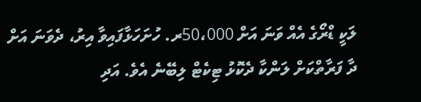ލަކީ ޑްރޯގެ އެއް ވަނަ އަށް 50،000ރ. ހުށަހަޅާފައިވާ އިރު، ދެވަނަ އަށް ދާ ފަރާތްކަށް ލަންކާ ދެކޮޅު ޓިކެޓް ލިބޭނެ އެވެ. އަދި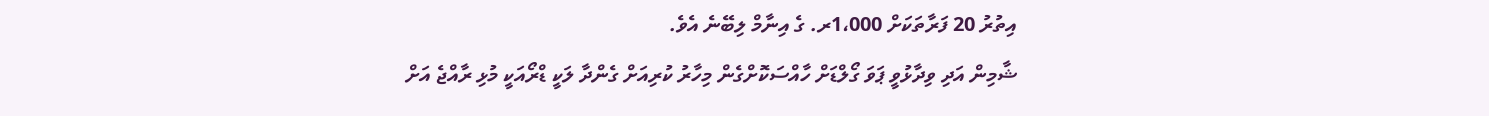އިތުރު 20 ފަރާތަކަށް 1،000ރ. ގެ އިނާމް ލިބޭނެ އެވެ.
ޝާމިން އަދި ވިދާޅުވީ ޕަވަ ގޯލްޑަށް ހާއްސަކޮށްގެން މިހާރު ކުރިއަށް ގެންދާ ލަކީ ޑްރޯއަކީ މުޅި ރާއްޖެ އަށް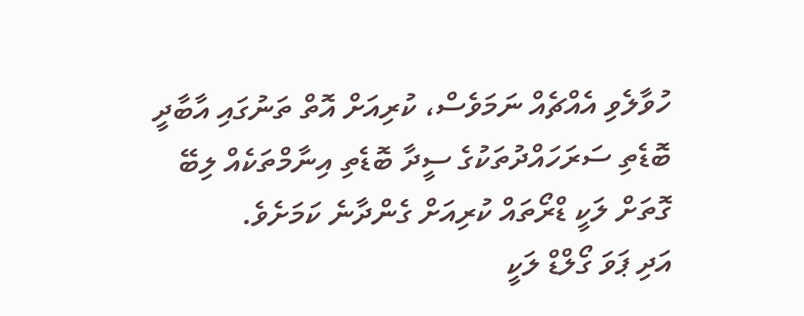ހުވާލެވި އެއްޗެއް ނަމަވެސް، ކުރިއަށް އޮތް ތަނުގައި އާބާދީ ބޮޑެތި ސަރަހައްދުތަކުގެ ސީދާ ބޮޑެތި އިނާމްތަކެއް ލިބޭ ގޮތަށް ލަކީ ޑްރޯތައް ކުރިއަށް ގެންދާނެ ކަމަށެވެ.
އަދި ޕަވަ ގޯލްޑް ލަކީ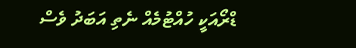ޑްރޯއަކީ ހުއްޓުމެއް ނެތި އަބަދު ވެސް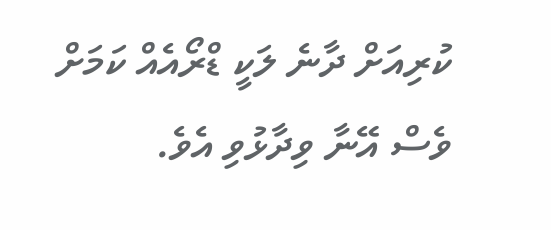ކުރިއަށް ދާނެ ލަކީ ޑްރޯއެއް ކަމަށް ވެސް އޭނާ ވިދާޅުވި އެވެ.